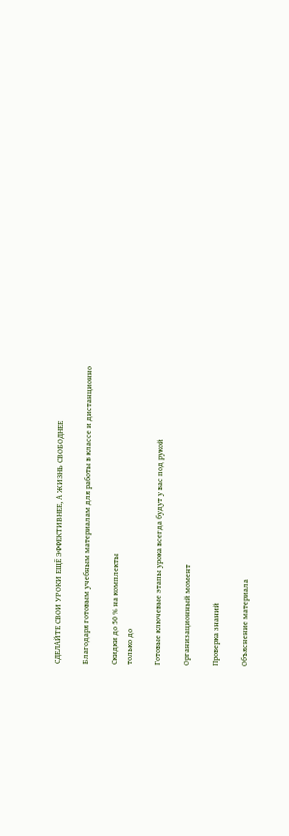СДЕЛАЙТЕ СВОИ УРОКИ ЕЩЁ ЭФФЕКТИВНЕЕ, А ЖИЗНЬ СВОБОДНЕЕ

Благодаря готовым учебным материалам для работы в классе и дистанционно

Скидки до 50 % на комплекты
только до

Готовые ключевые этапы урока всегда будут у вас под рукой

Организационный момент

Проверка знаний

Объяснение материала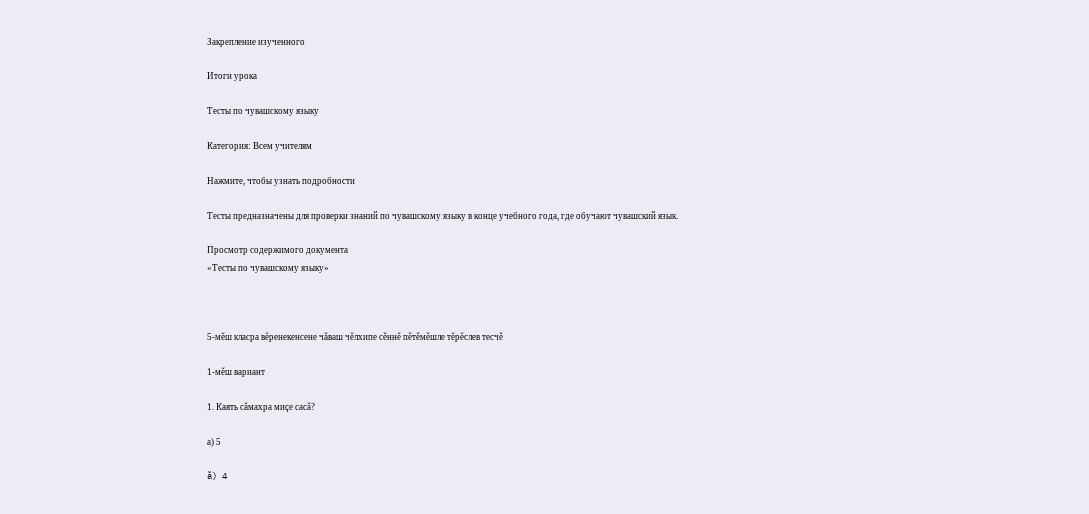Закрепление изученного

Итоги урока

Тесты по чувашскому языку

Категория: Всем учителям

Нажмите, чтобы узнать подробности

Тесты предназначены для проверки знаний по чувашскому языку в конце учебного года, где обучают чувашский язык.

Просмотр содержимого документа
«Тесты по чувашскому языку»



5-мĕш класра вĕренекенсене чăваш чĕлхипе сĕннĕ пĕтĕмĕшле тĕрĕслев тесчĕ

1-мĕш вариант

1. Каять сăмахра миçе сасă?

а) 5

ă) 4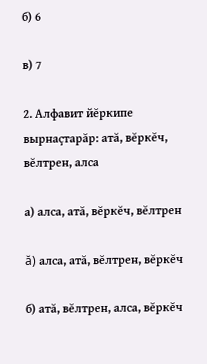б) 6

в) 7

2. Алфавит йĕркипе вырнаçтарăр: атă, вĕркĕч, вĕлтрен, алса

а) алса, атă, вĕркĕч, вĕлтрен

ă) алса, атă, вĕлтрен, вĕркĕч

б) атă, вĕлтрен, алса, вĕркĕч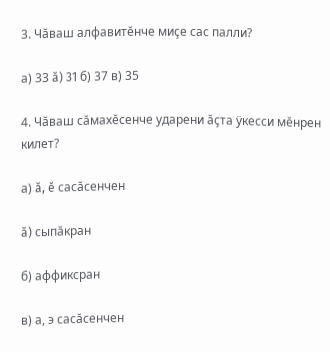3. Чăваш алфавитĕнче миçе сас палли?

а) 33 ă) 31 б) 37 в) 35

4. Чăваш сăмахĕсенче ударени ăçта ÿкесси мĕнрен килет?

а) ă, ĕ сасăсенчен

ă) сыпăкран

б) аффиксран

в) а, э сасăсенчен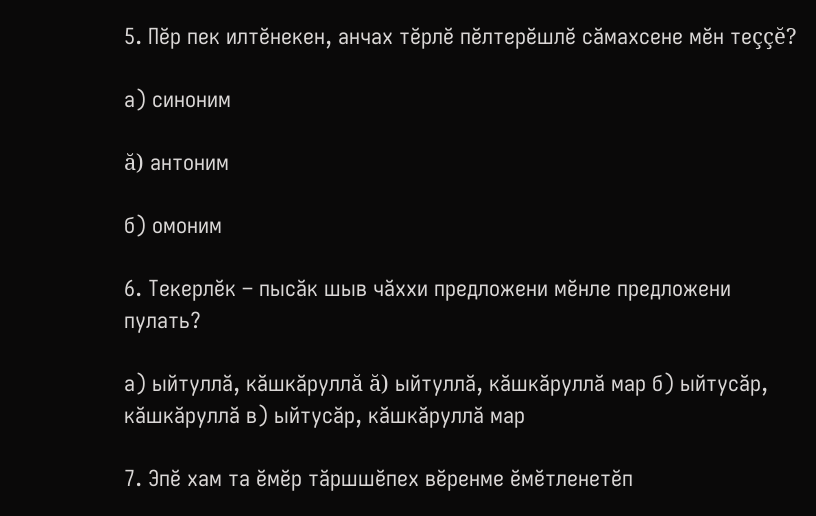5. Пĕр пек илтĕнекен, анчах тĕрлĕ пĕлтерĕшлĕ сăмахсене мĕн теççĕ?

а) синоним

ă) антоним

б) омоним

6. Текерлĕк – пысăк шыв чăххи предложени мĕнле предложени пулать?

а) ыйтуллă, кăшкăруллă ă) ыйтуллă, кăшкăруллă мар б) ыйтусăр, кăшкăруллă в) ыйтусăр, кăшкăруллă мар

7. Эпĕ хам та ĕмĕр тăршшĕпех вĕренме ĕмĕтленетĕп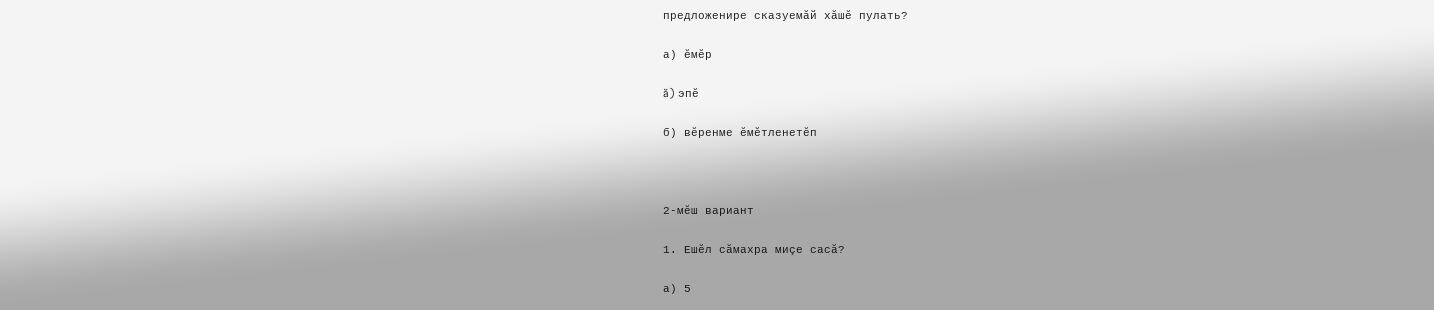предложенире сказуемăй хăшĕ пулать?

а) ĕмĕр

ă) эпĕ

б) вĕренме ĕмĕтленетĕп



2-мĕш вариант

1. Ешĕл сăмахра миçе сасă?

а) 5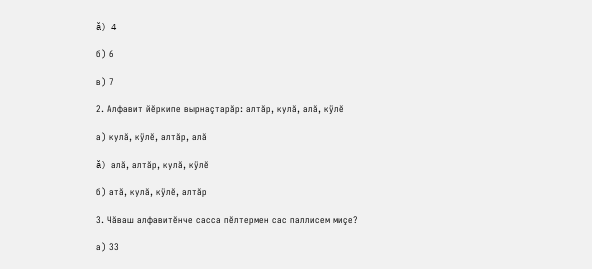ă) 4

б) 6

в) 7

2. Алфавит йĕркипе вырнаçтарăр: алтăр, кулă, алă, кÿлĕ

а) кулă, кÿлĕ, алтăр, алă

ă) алă, алтăр, кулă, кÿлĕ

б) атă, кулă, кÿлĕ, алтăр

3. Чăваш алфавитĕнче сасса пĕлтермен сас паллисем миçе?

а) 33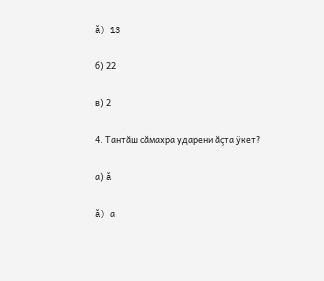ă) 13

б) 22

в) 2

4. Тантăш сăмахра ударени ăçта ÿкет?

а) ă

ă) а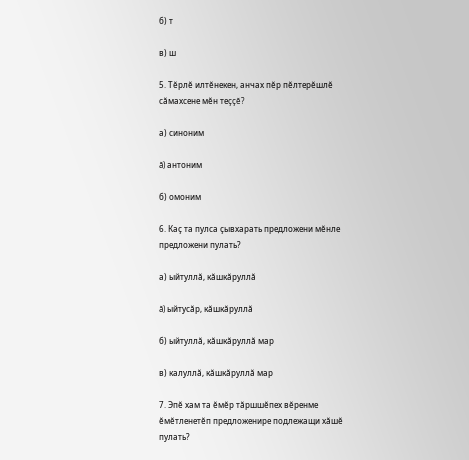б) т

в) ш

5. Тĕрлĕ илтĕнекен, анчах пĕр пĕлтерĕшлĕ сăмахсене мĕн теççĕ?

а) синоним

ă) антоним

б) омоним

6. Каç та пулса çывхарать предложени мĕнле предложени пулать?

а) ыйтуллă, кăшкăруллă

ă) ыйтусăр, кăшкăруллă

б) ыйтуллă, кăшкăруллă мар

в) калуллă, кăшкăруллă мар

7. Эпĕ хам та ĕмĕр тăршшĕпех вĕренме ĕмĕтленетĕп предложенире подлежащи хăшĕ пулать?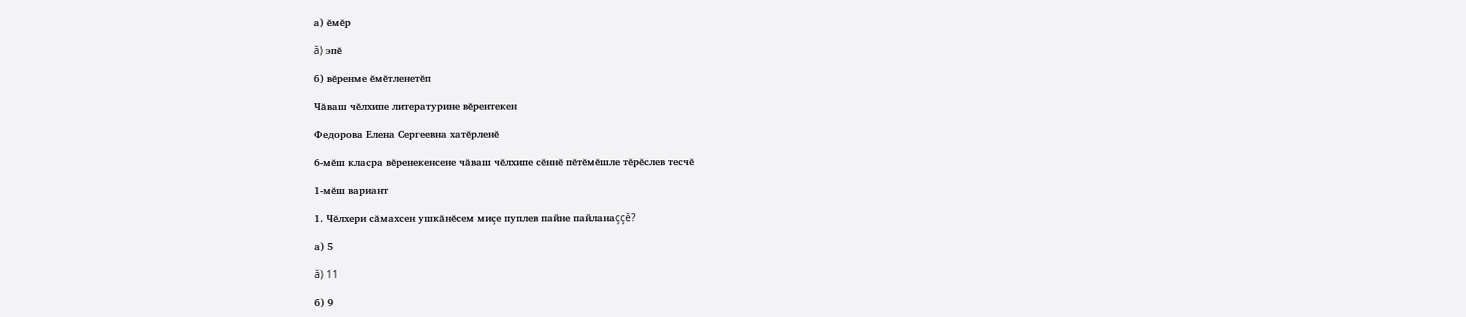а) ĕмĕр

ă) эпĕ

б) вĕренме ĕмĕтленетĕп

Чăваш чĕлхипе литературине вĕрентекен

Федорова Елена Сергеевна хатĕрленĕ

6-мĕш класра вĕренекенсене чăваш чĕлхипе сĕннĕ пĕтĕмĕшле тĕрĕслев тесчĕ

1-мĕш вариант

1. Чĕлхери сăмахсен ушкăнĕсем миçе пуплев пайне пайланаççĕ?

а) 5

ă) 11

б) 9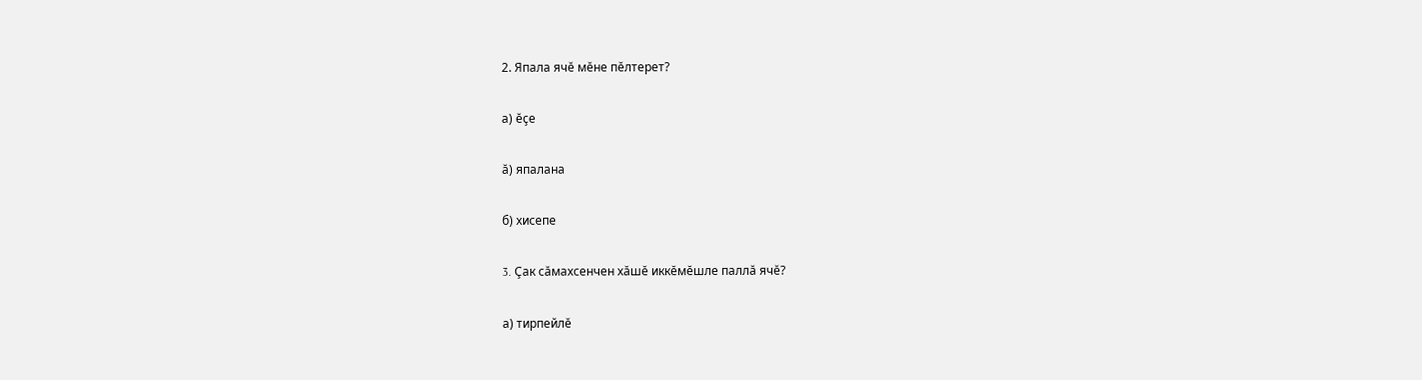2. Япала ячĕ мĕне пĕлтерет?

а) ĕçе

ă) япалана

б) хисепе

3. Çак сăмахсенчен хăшĕ иккĕмĕшле паллă ячĕ?

а) тирпейлĕ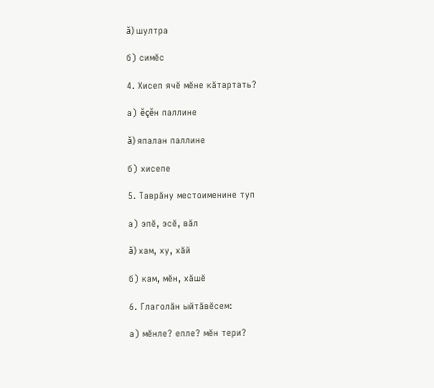ă) шултра

б) симĕс

4. Хисеп ячĕ мĕне кăтартать?

а) ĕçĕн паллине

ă) япалан паллине

б) хисепе

5. Таврăну местоименине туп

а) эпĕ, эсĕ, вăл

ă) хам, ху, хăй

б) кам, мĕн, хăшĕ

6. Глаголăн ыйтăвĕсем:

а) мĕнле? епле? мĕн тери?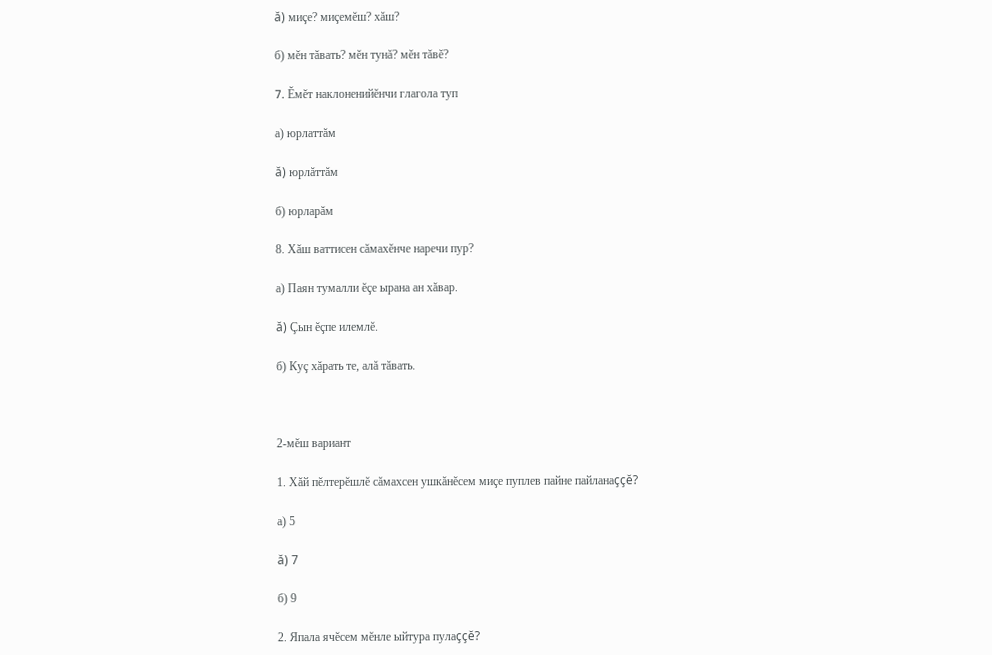ă) миçе? миçемĕш? хăш?

б) мĕн тăвать? мĕн тунă? мĕн тăвĕ?

7. Ĕмĕт наклоненийĕнчи глагола туп

а) юрлаттăм

ă) юрлăттăм

б) юрларăм

8. Хăш ваттисен сăмахĕнче наречи пур?

а) Паян тумалли ĕçе ырана ан хăвар.

ă) Çын ĕçпе илемлĕ.

б) Куç хăрать те, алă тăвать.



2-мĕш вариант

1. Хăй пĕлтерĕшлĕ сăмахсен ушкăнĕсем миçе пуплев пайне пайланаççĕ?

а) 5

ă) 7

б) 9

2. Япала ячĕсем мĕнле ыйтура пулаççĕ?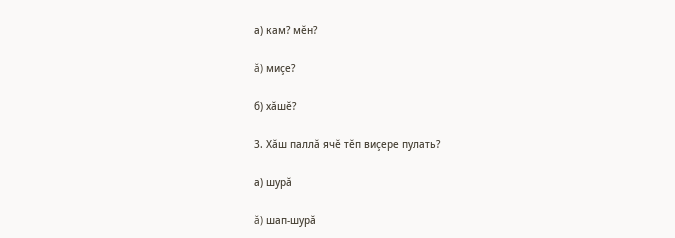а) кам? мĕн?

ă) миçе?

б) хăшĕ?

3. Хăш паллă ячĕ тĕп виçере пулать?

а) шурă

ă) шап-шурă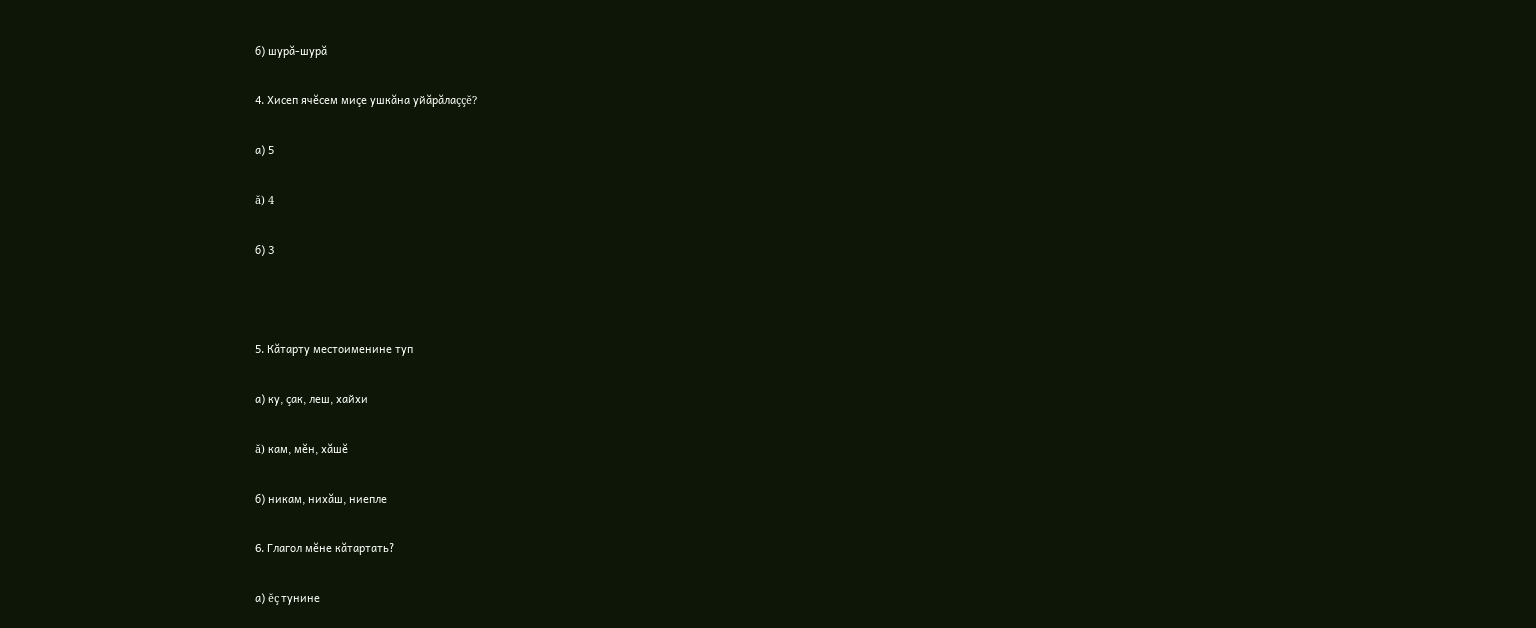б) шурă-шурă

4. Хисеп ячĕсем миçе ушкăна уйăрăлаççĕ?

а) 5

ă) 4

б) 3



5. Кăтарту местоименине туп

а) ку, çак, леш, хайхи

ă) кам, мĕн, хăшĕ

б) никам, нихăш, ниепле

6. Глагол мĕне кăтартать?

а) ĕç тунине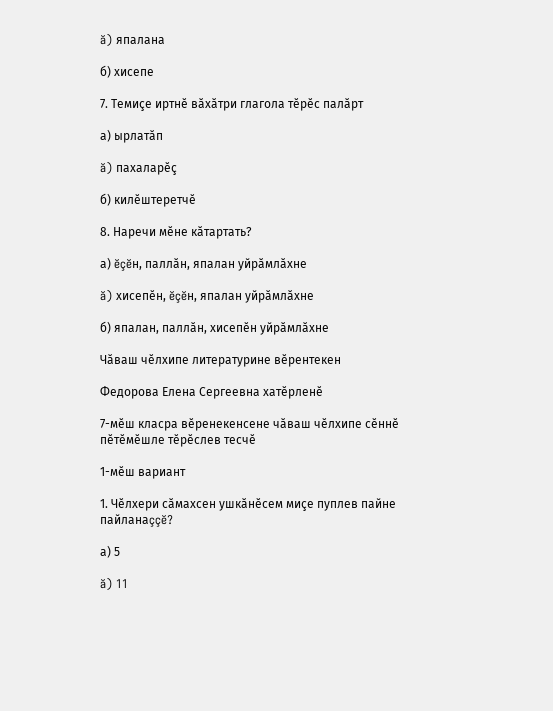ă) япалана

б) хисепе

7. Темиçе иртнĕ вăхăтри глагола тĕрĕс палăрт

а) ырлатăп

ă) пахаларĕç

б) килĕштеретчĕ

8. Наречи мĕне кăтартать?

а) ĕçĕн, паллăн, япалан уйрăмлăхне

ă) хисепĕн, ĕçĕн, япалан уйрăмлăхне

б) япалан, паллăн, хисепĕн уйрăмлăхне

Чăваш чĕлхипе литературине вĕрентекен

Федорова Елена Сергеевна хатĕрленĕ

7-мĕш класра вĕренекенсене чăваш чĕлхипе сĕннĕ пĕтĕмĕшле тĕрĕслев тесчĕ

1-мĕш вариант

1. Чĕлхери сăмахсен ушкăнĕсем миçе пуплев пайне пайланаççĕ?

а) 5

ă) 11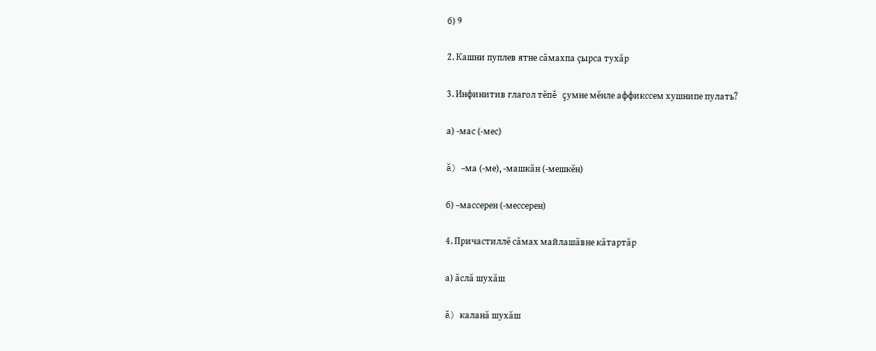б) 9

2. Кашни пуплев ятне сăмахпа çырса тухăр

3. Инфинитив глагол тĕпĕ çумне мĕнле аффикссем хушнипе пулать?

а) -мас (-мес)

ă) –ма (-ме), -машкăн (-мешкĕн)

б) –массерен (-мессерен)

4. Причастиллĕ сăмах майлашăвне кăтартăр

а) ăслă шухăш

ă) каланă шухăш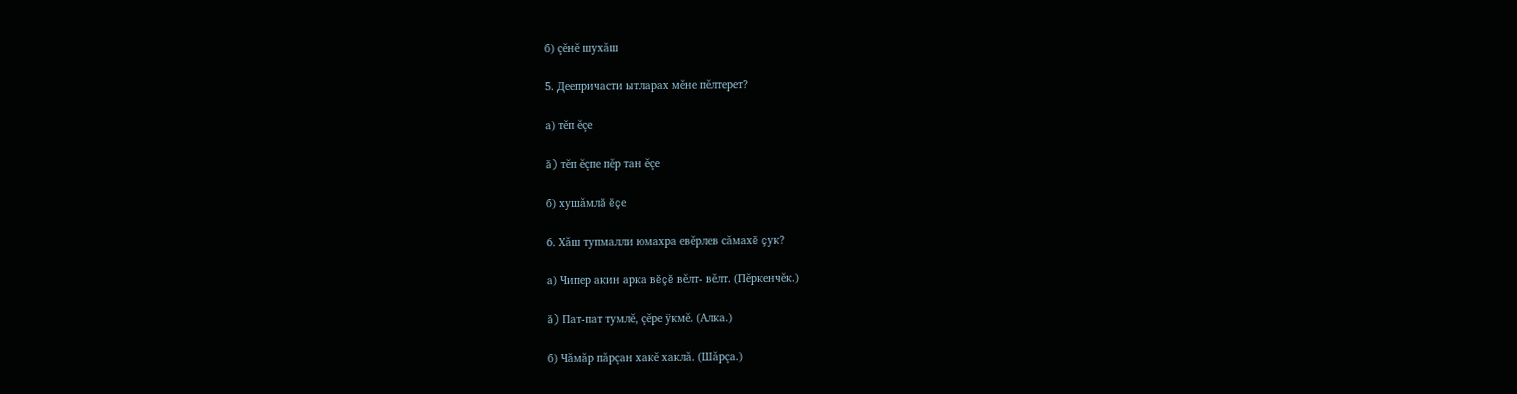б) çĕнĕ шухăш

5. Деепричасти ытларах мĕне пĕлтерет?

а) тĕп ĕçе

ă) тĕп ĕçпе пĕр тан ĕçе

б) хушăмлă ĕçе

6. Хăш тупмалли юмахра евĕрлев сăмахĕ çук?

а) Чипер акин арка вĕçĕ вĕлт- вĕлт. (Пĕркенчĕк.)

ă) Пат-пат тумлĕ, çĕре ÿкмĕ. (Алка.)

б) Чăмăр пăрçан хакĕ хаклă. (Шăрçа.)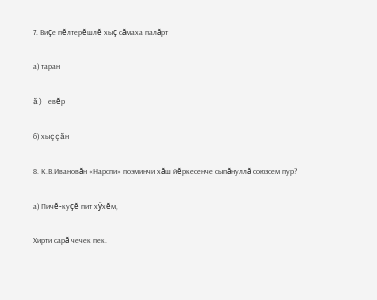7. Виçе пĕлтерĕшлĕ хыç сăмаха палăрт

а) таран

ă) евĕр

б) хыççăн

8. К.В.Ивановăн «Нарспи» поэминчи хăш йĕркесенче сыпăнуллă союзсем пур?

а) Пичĕ-куçĕ пит хÿхĕм,

Хирти сарă чечек пек.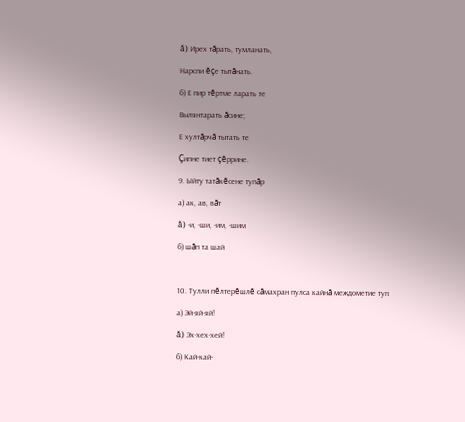ă) Ирех тăрать, тумланать,

Нарспи ĕçе тытăнать.

б) Е пир тĕртме ларать те

Вылянтарать ăсине;

Е хултăрчă тытать те

Çипне тиет çĕррине.

9. Ыйту татăкĕсене тупăр

а) ак, ав, вăт

ă) -и, -ши, -им, -шим

б) шăп та шай



10. Тулли пĕлтерĕшлĕ сăмахран пулса кайнă междометие туп

а) Эй-яй-яй!

ă) Эх-хех-хей!

б) Кай-кай-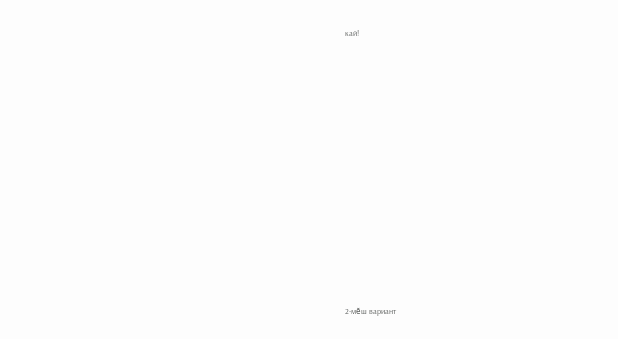кай!















2-мĕш вариант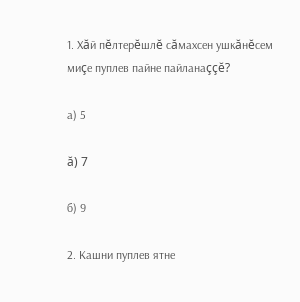1. Хăй пĕлтерĕшлĕ сăмахсен ушкăнĕсем миçе пуплев пайне пайланаççĕ?

а) 5

ă) 7

б) 9

2. Кашни пуплев ятне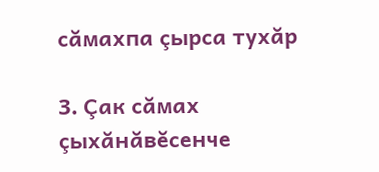сăмахпа çырса тухăр

3. Çак сăмах çыхăнăвĕсенче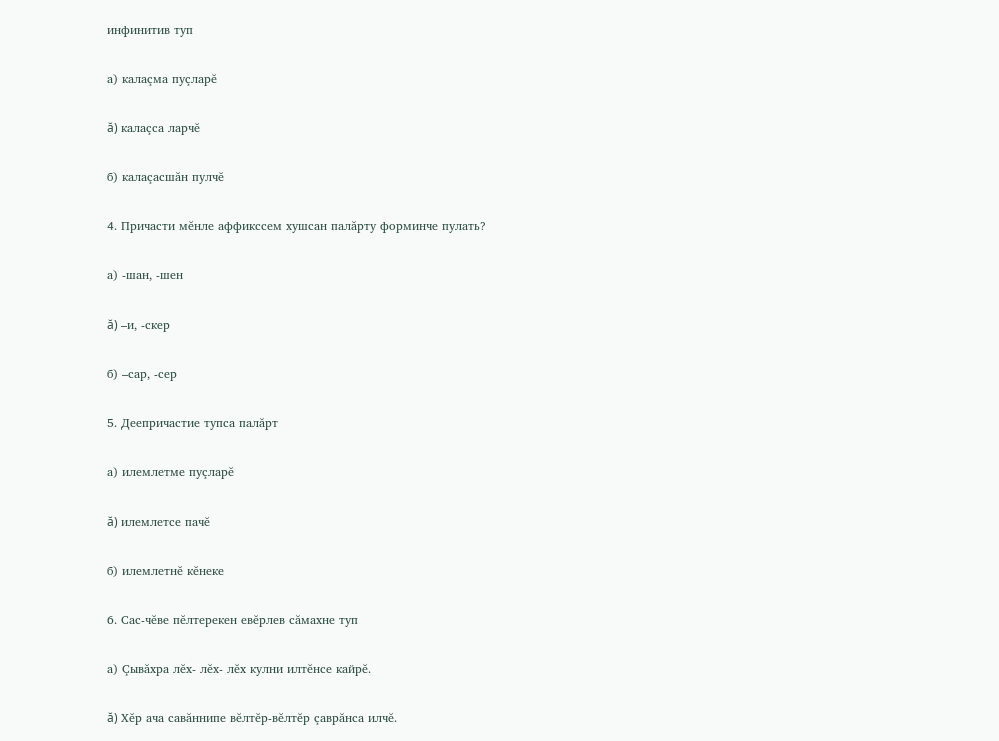инфинитив туп

а) калаçма пуçларĕ

ă) калаçса ларчĕ

б) калаçасшăн пулчĕ

4. Причасти мĕнле аффикссем хушсан палăрту форминче пулать?

а) -шан, -шен

ă) –и, -скер

б) –сар, -сер

5. Деепричастие тупса палăрт

а) илемлетме пуçларĕ

ă) илемлетсе пачĕ

б) илемлетнĕ кĕнеке

6. Сас-чĕве пĕлтерекен евĕрлев сăмахне туп

а) Çывăхра лĕх- лĕх- лĕх кулни илтĕнсе кайрĕ.

ă) Хĕр ача савăннипе вĕлтĕр-вĕлтĕр çаврăнса илчĕ.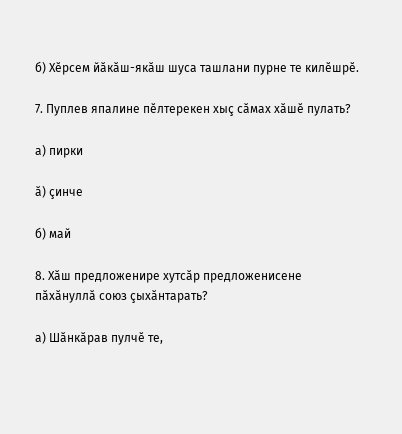б) Хĕрсем йăкăш-якăш шуса ташлани пурне те килĕшрĕ.

7. Пуплев япалине пĕлтерекен хыç сăмах хăшĕ пулать?

а) пирки

ă) çинче

б) май

8. Хăш предложенире хутсăр предложенисене пăхăнуллă союз çыхăнтарать?

а) Шăнкăрав пулчĕ те,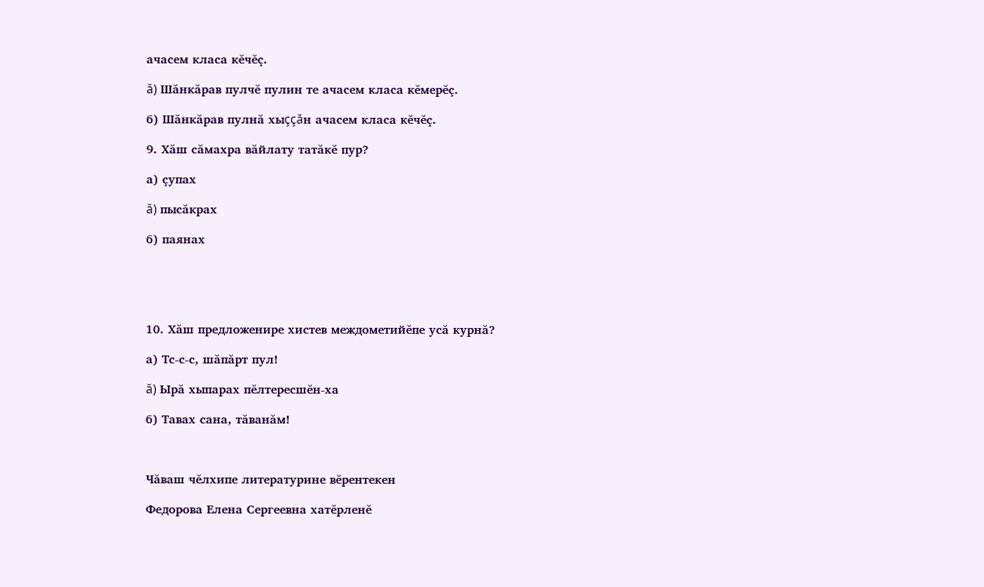ачасем класа кĕчĕç.

ă) Шăнкăрав пулчĕ пулин те ачасем класа кĕмерĕç.

б) Шăнкăрав пулнă хыççăн ачасем класа кĕчĕç.

9. Хăш сăмахра вăйлату татăкĕ пур?

а) çупах

ă) пысăкрах

б) паянах





10. Хăш предложенире хистев междометийĕпе усă курнă?

а) Тс-с-с, шăпăрт пул!

ă) Ырă хыпарах пĕлтересшĕн-ха

б) Тавах сана, тăванăм!



Чăваш чĕлхипе литературине вĕрентекен

Федорова Елена Сергеевна хатĕрленĕ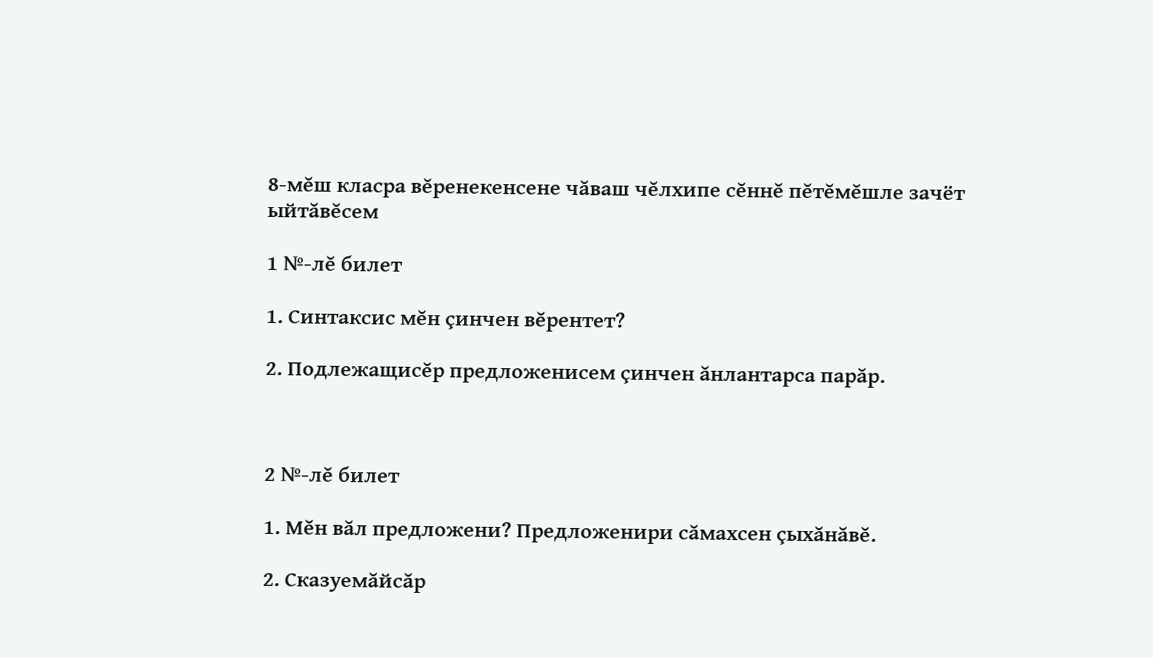8-мĕш класра вĕренекенсене чăваш чĕлхипе сĕннĕ пĕтĕмĕшле зачёт ыйтăвĕсем

1 №-лĕ билет

1. Синтаксис мĕн çинчен вĕрентет?

2. Подлежащисĕр предложенисем çинчен ăнлантарса парăр.



2 №-лĕ билет

1. Мĕн вăл предложени? Предложенири сăмахсен çыхăнăвĕ.

2. Сказуемăйсăр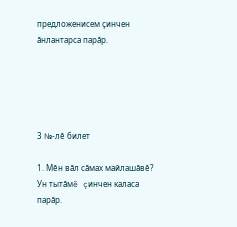предложенисем çинчен ăнлантарса парăр.





3 №-лĕ билет

1. Мĕн вăл сăмах майлашăвĕ? Ун тытăмĕ çинчен каласа парăр.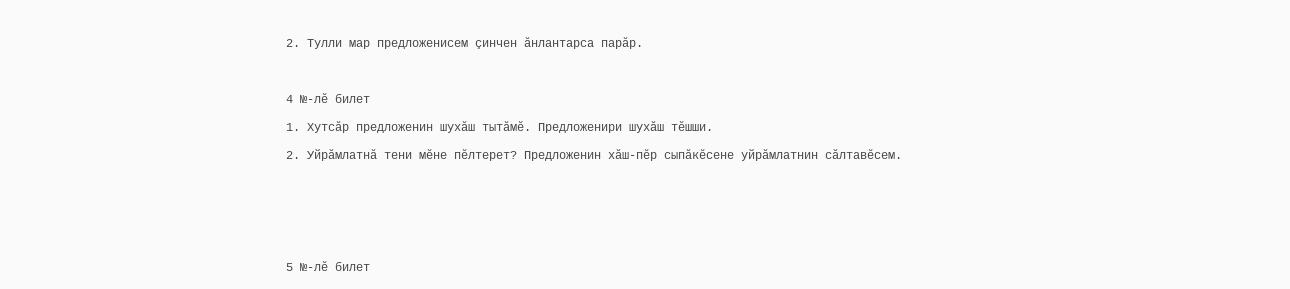2. Тулли мар предложенисем çинчен ăнлантарса парăр.



4 №-лĕ билет

1. Хутсăр предложенин шухăш тытăмĕ. Предложенири шухăш тĕшши.

2. Уйрăмлатнă тени мĕне пĕлтерет? Предложенин хăш-пĕр сыпăкĕсене уйрăмлатнин сăлтавĕсем.







5 №-лĕ билет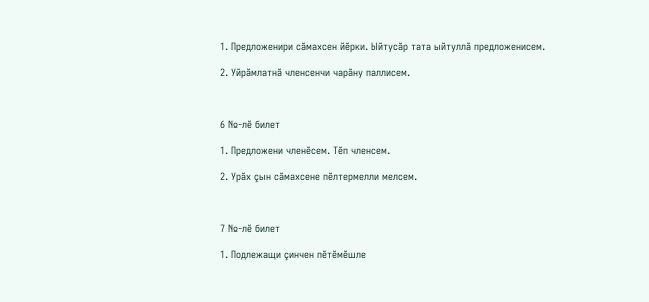1. Предложенири сăмахсен йĕрки. Ыйтусăр тата ыйтуллă предложенисем.

2. Уйрăмлатнă членсенчи чарăну паллисем.



6 №-лĕ билет

1. Предложени членĕсем. Тĕп членсем.

2. Урăх çын сăмахсене пĕлтермелли мелсем.



7 №-лĕ билет

1. Подлежащи çинчен пĕтĕмĕшле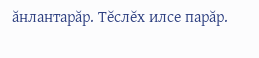ăнлантарăр. Тĕслĕх илсе парăр.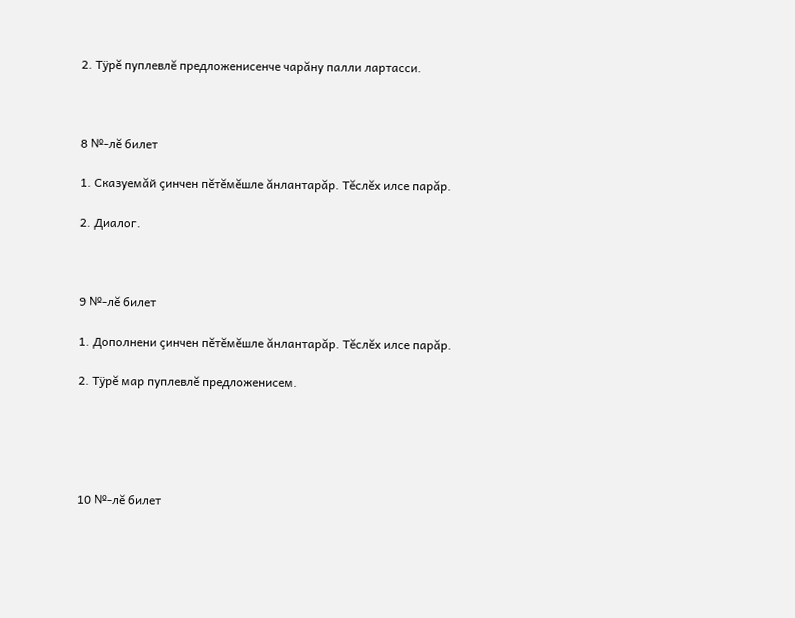2. Тÿрĕ пуплевлĕ предложенисенче чарăну палли лартасси.



8 №-лĕ билет

1. Сказуемăй çинчен пĕтĕмĕшле ăнлантарăр. Тĕслĕх илсе парăр.

2. Диалог.



9 №-лĕ билет

1. Дополнени çинчен пĕтĕмĕшле ăнлантарăр. Тĕслĕх илсе парăр.

2. Тÿрĕ мар пуплевлĕ предложенисем.





10 №-лĕ билет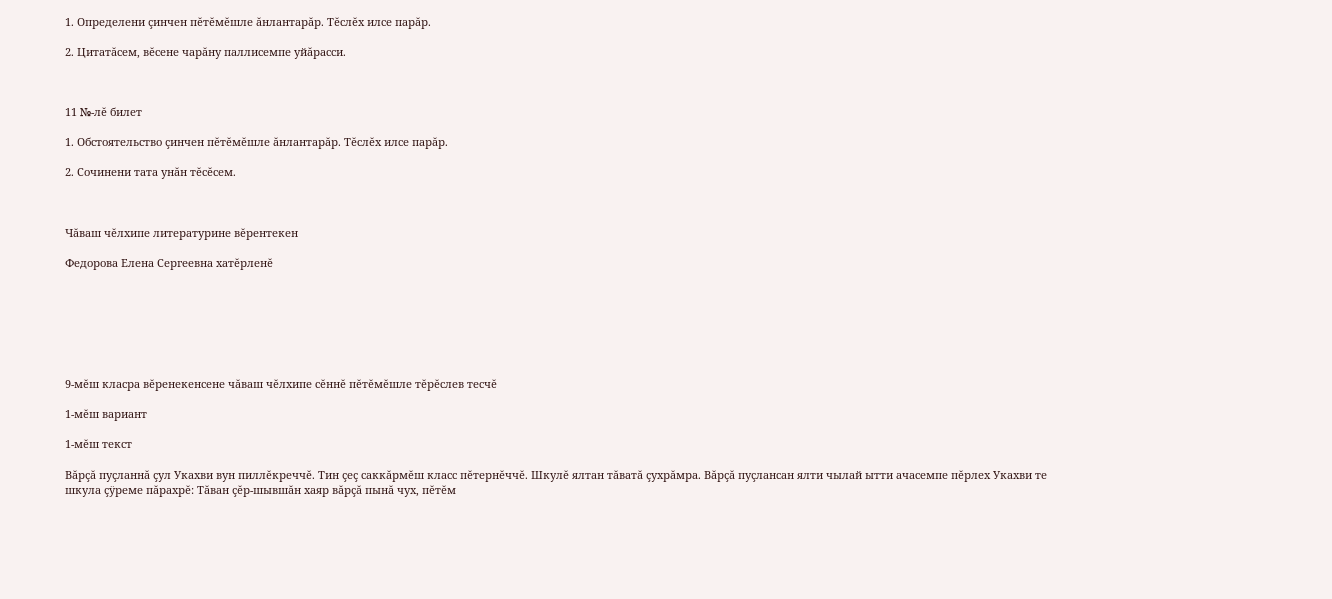1. Определени çинчен пĕтĕмĕшле ăнлантарăр. Тĕслĕх илсе парăр.

2. Цитатăсем, вĕсене чарăну паллисемпе уйăрасси.



11 №-лĕ билет

1. Обстоятельство çинчен пĕтĕмĕшле ăнлантарăр. Тĕслĕх илсе парăр.

2. Сочинени тата унăн тĕсĕсем.



Чăваш чĕлхипе литературине вĕрентекен

Федорова Елена Сергеевна хатĕрленĕ







9-мĕш класра вĕренекенсене чăваш чĕлхипе сĕннĕ пĕтĕмĕшле тĕрĕслев тесчĕ

1-мĕш вариант

1-мĕш текст

Вăрçă пуçланнă çул Укахви вун пиллĕкреччĕ. Тин çеç саккăрмĕш класс пĕтернĕччĕ. Шкулĕ ялтан тăватă çухрăмра. Вăрçă пуçлансан ялти чылай ытти ачасемпе пĕрлех Укахви те шкула çÿреме пăрахрĕ: Тăван çĕр-шывшăн хаяр вăрçă пынă чух, пĕтĕм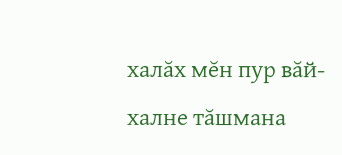халăх мĕн пур вăй-халне тăшмана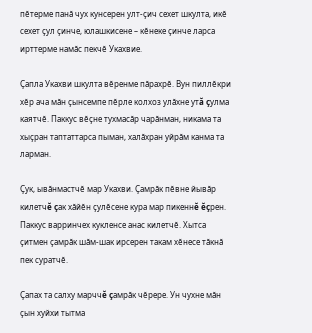пĕтерме панă чух кунсерен улт-çич сехет шкулта, икĕ сехет çул çинче, юлашкисене – кĕнеке çинче ларса ирттерме намăс пекчĕ Укахвие.

Çапла Укахви шкулта вĕренме пăрахрĕ. Вун пиллĕкри хĕр ача мăн çынсемпе пĕрле колхоз улăхне утă çулма каятчĕ. Паккус вĕçне тухмасăр чарăнман, никама та хыçран таптаттарса пыман, халăхран уйрăм канма та ларман.

Çук, ывăнмастчĕ мар Укахви. Çамрăк пĕвне йывăр килетчĕ çак хăйĕн çулĕсене кура мар пикеннĕ ĕçрен. Паккус варринчех кукленсе анас килетчĕ. Хытса çитмен çамрăк шăм-шак ирсерен такам хĕнесе тăкнă пек суратчĕ.

Çапах та салху марччĕ çамрăк чĕрере. Ун чухне мăн çын хуйхи тытма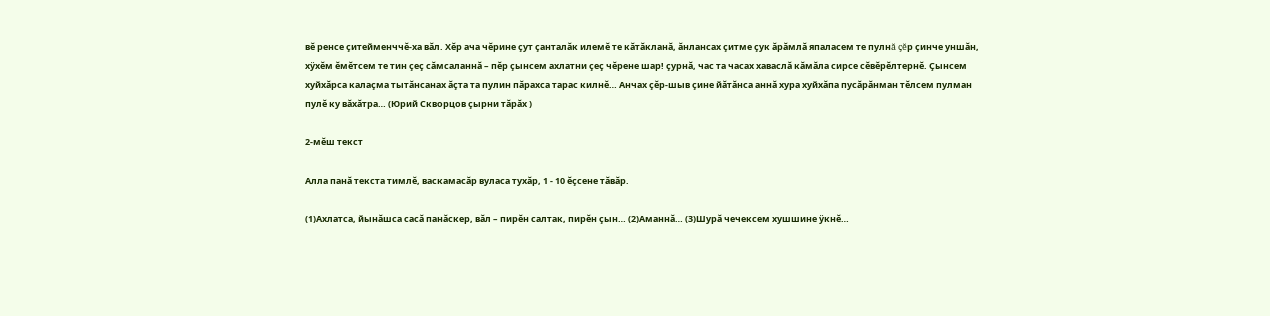вĕ ренсе çитейменччĕ-ха вăл. Хĕр ача чĕрине çут çанталăк илемĕ те кăтăкланă, ăнлансах çитме çук ăрăмлă япаласем те пулнă çĕр çинче уншăн, хÿхĕм ĕмĕтсем те тин çеç сăмсаланнă – пĕр çынсем ахлатни çеç чĕрене шар! çурнă, час та часах хаваслă кăмăла сирсе сĕвĕрĕлтернĕ. Çынсем хуйхăрса калаçма тытăнсанах ăçта та пулин пăрахса тарас килнĕ… Анчах çĕр-шыв çине йăтăнса аннă хура хуйхăпа пусăрăнман тĕлсем пулман пулĕ ку вăхăтра… (Юрий Скворцов çырни тăрăх )

2-мĕш текст

Алла панă текста тимлĕ, васкамасăр вуласа тухăр, 1 - 10 ĕçсене тăвăр.

(1)Ахлатса, йынăшса сасă панăскер, вăл – пирĕн салтак, пирĕн çын… (2)Аманнă… (3)Шурă чечексем хушшине ÿкнĕ…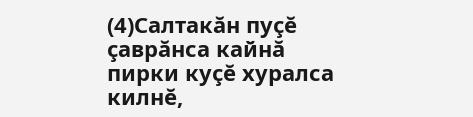(4)Салтакăн пуçĕ çаврăнса кайнă пирки куçĕ хуралса килнĕ,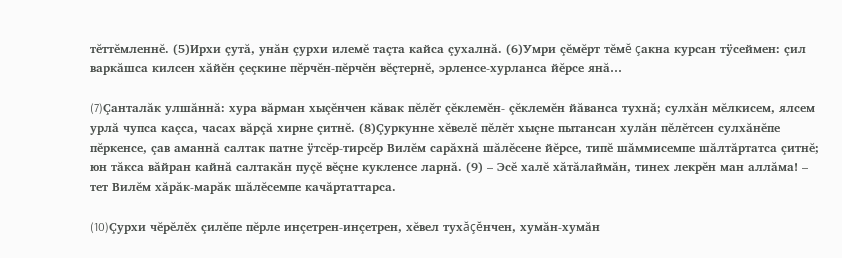тĕттĕмленнĕ. (5)Ирхи çутă, унăн çурхи илемĕ таçта кайса çухалнă. (6)Умри çĕмĕрт тĕмĕ çакна курсан тÿсеймен: çил варкăшса килсен хăйĕн çеçкине пĕрчĕн-пĕрчĕн вĕçтернĕ, эрленсе-хурланса йĕрсе янă…

(7)Çанталăк улшăннă: хура вăрман хыçĕнчен кăвак пĕлĕт çĕклемĕн- çĕклемĕн йăванса тухнă; сулхăн мĕлкисем, ялсем урлă чупса каçса, часах вăрçă хирне çитнĕ. (8)Çуркунне хĕвелĕ пĕлĕт хыçне пытансан хулăн пĕлĕтсен сулхăнĕпе пĕркенсе, çав аманнă салтак патне ÿтсĕр-тирсĕр Вилĕм сарăхнă шăлĕсене йĕрсе, типĕ шăммисемпе шăлтăртатса çитнĕ; юн тăкса вăйран кайнă салтакăн пуçĕ вĕçне кукленсе ларнă. (9) – Эсĕ халĕ хăтăлаймăн, тинех лекрĕн ман аллăма! – тет Вилĕм хăрăк-марăк шăлĕсемпе качăртаттарса.

(10)Çурхи чĕрĕлĕх çилĕпе пĕрле инçетрен-инçетрен, хĕвел тухăçĕнчен, хумăн-хумăн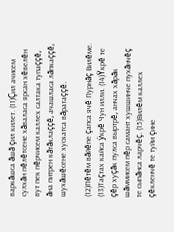варкăшса ăшă çил килет. (11)Çил ачисем сулхăн пĕлĕтсене хăваласа ярсан хĕвелĕн вут пек пĕрчисем каллех салтака тупаççĕ, ăна питрен кăтăклаççĕ, ачашласа лăпкаççĕ, шухăшĕсене хускатса вăратаççĕ.

(12)Пĕтĕм вăйĕпе çапса ячĕ Пурнăç Вилĕме. (13)Таçтах кайса ÿкрĕ Чун илли. (14)Ÿкрĕ те çĕр хуçăк пулса выртрĕ, анчах хăрăк шăммисем пĕр самант хушшинче пухăнчĕç те сыпăнса ларчĕç. (15)Вилĕм каллех çĕкленчĕ те туйи çине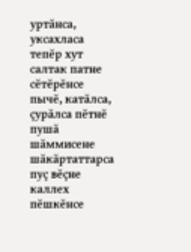уртăнса, уксахласа тепĕр хут салтак патне сĕтĕрĕнсе пычĕ, катăлса, çурăлса пĕтнĕ пушă шăммисене шăкăртаттарса пуç вĕçне каллех пĕшкĕнсе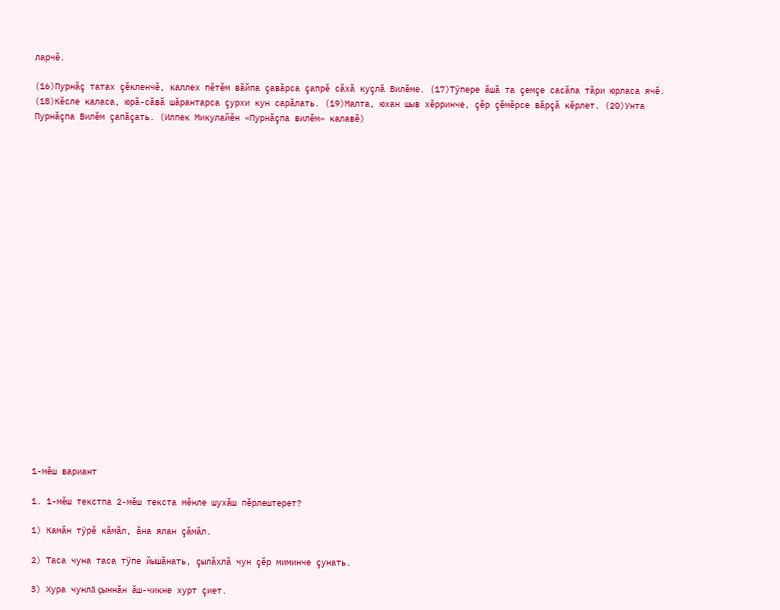ларчĕ.

(16)Пурнăç татах çĕкленчĕ, каллех пĕтĕм вăйпа çавăрса çапрĕ сăхă куçлă Вилĕме. (17)Тÿпере ăшă та çемçе сасăпа тăри юрласа ячĕ. (18)Кĕсле каласа, юрă-сăвă шăрантарса çурхи кун сарăлать. (19)Малта, юхан шыв хĕрринче, çĕр çĕмĕрсе вăрçă кĕрлет. (20)Унта Пурнăçпа Вилĕм çапăçать. (Илпек Микулайĕн «Пурнăçпа вилĕм» калавĕ)























1-мĕш вариант

1. 1-мĕш текстпа 2-мĕш текста мĕнле шухăш пĕрлештерет?

1) Камăн тÿрĕ кăмăл, ăна ялан çăмăл.

2) Таса чуна таса тÿпе йышăнать, çылăхлă чун çĕр миминче çунать.

3) Хура чунлă çыннăн ăш-чикне хурт çиет.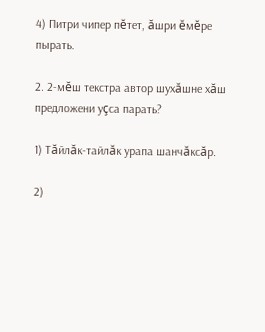4) Питри чипер пĕтет, ăшри ĕмĕре пырать.

2. 2-мĕш текстра автор шухăшне хăш предложени уçса парать?

1) Тăйлăк-тайлăк урапа шанчăксăр.

2)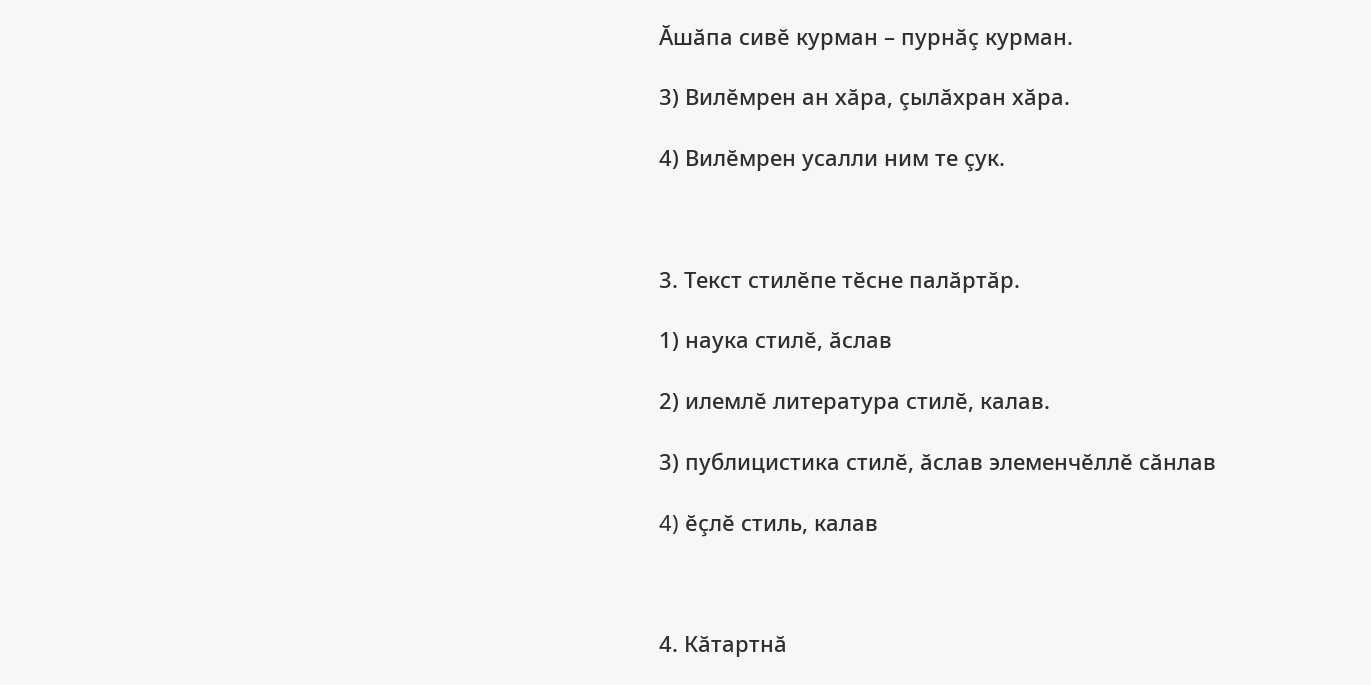Ăшăпа сивĕ курман – пурнăç курман.

3) Вилĕмрен ан хăра, çылăхран хăра.

4) Вилĕмрен усалли ним те çук.



3. Текст стилĕпе тĕсне палăртăр.

1) наука стилĕ, ăслав

2) илемлĕ литература стилĕ, калав.

3) публицистика стилĕ, ăслав элеменчĕллĕ сăнлав

4) ĕçлĕ стиль, калав



4. Кăтартнă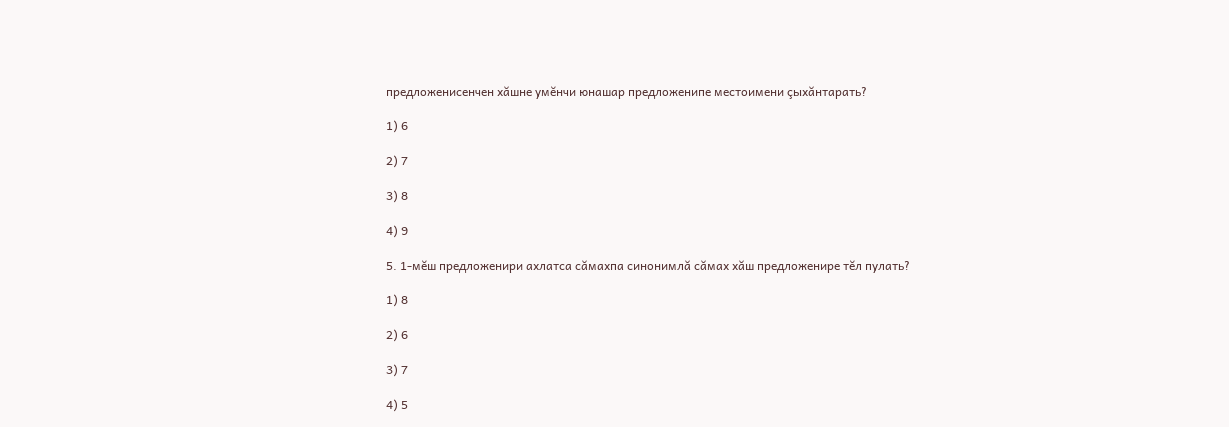предложенисенчен хăшне умĕнчи юнашар предложенипе местоимени çыхăнтарать?

1) 6

2) 7

3) 8

4) 9

5. 1-мĕш предложенири ахлатса сăмахпа синонимлă сăмах хăш предложенире тĕл пулать?

1) 8

2) 6

3) 7

4) 5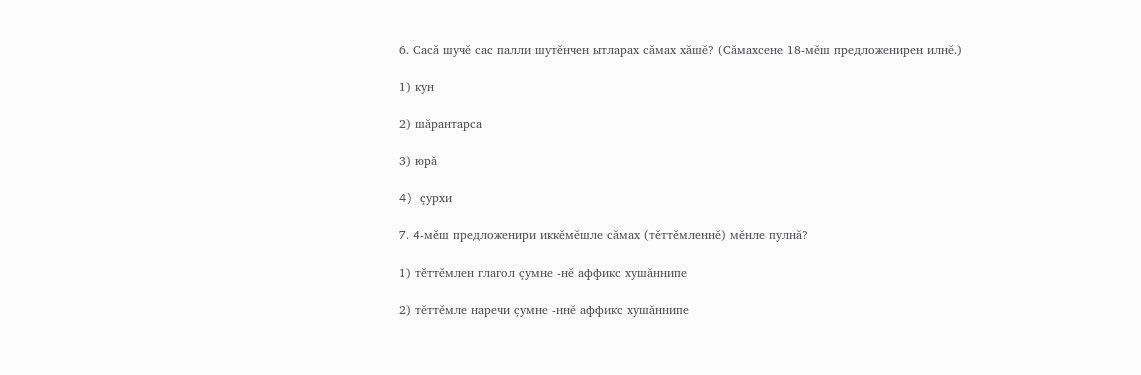6. Сасă шучĕ сас палли шутĕнчен ытларах сăмах хăшĕ? (Сăмахсене 18-мĕш предложенирен илнĕ.)

1) кун

2) шăрантарса

3) юрă

4) çурхи

7. 4-мĕш предложенири иккĕмĕшле сăмах (тĕттĕмленнĕ) мĕнле пулнă?

1) тĕттĕмлен глагол çумне -нĕ аффикс хушăннипе

2) тĕттĕмле наречи çумне -ннĕ аффикс хушăннипе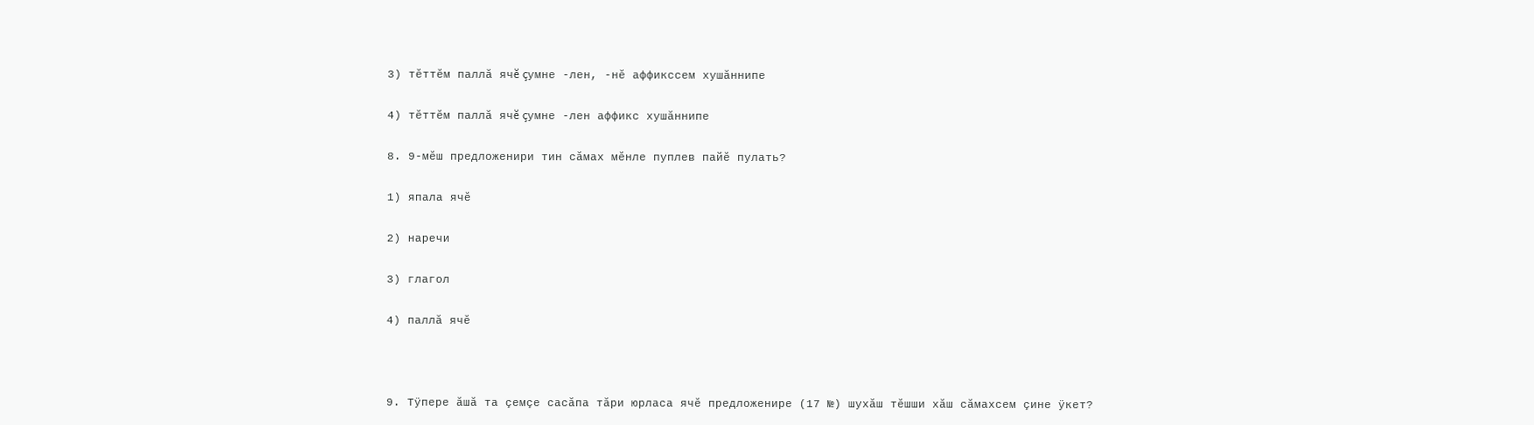3) тĕттĕм паллă ячĕ çумне -лен, -нĕ аффикссем хушăннипе

4) тĕттĕм паллă ячĕ çумне -лен аффикс хушăннипе

8. 9-мĕш предложенири тин сăмах мĕнле пуплев пайĕ пулать?

1) япала ячĕ

2) наречи

3) глагол

4) паллă ячĕ



9. Тÿпере ăшă та çемçе сасăпа тăри юрласа ячĕ предложенире (17 №) шухăш тĕшши хăш сăмахсем çине ÿкет?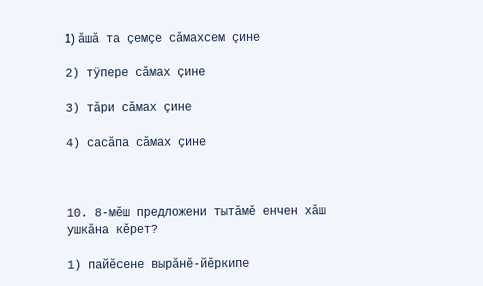1) ăшă та çемçе сăмахсем çине

2) тÿпере сăмах çине

3) тăри сăмах çине

4) сасăпа сăмах çине



10. 8-мĕш предложени тытăмĕ енчен хăш ушкăна кĕрет?

1) пайĕсене вырăнĕ-йĕркипе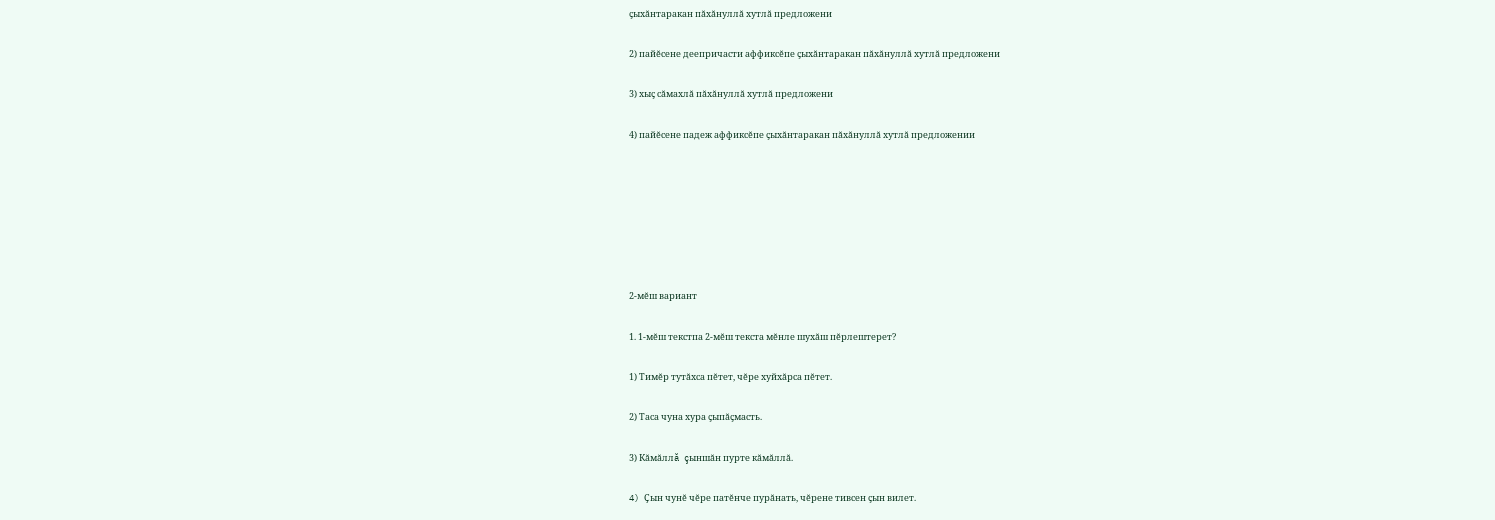çыхăнтаракан пăхăнуллă хутлă предложени

2) пайĕсене деепричасти аффиксĕпе çыхăнтаракан пăхăнуллă хутлă предложени

3) хыç сăмахлă пăхăнуллă хутлă предложени

4) пайĕсене падеж аффиксĕпе çыхăнтаракан пăхăнуллă хутлă предложении







2-мĕш вариант

1. 1-мĕш текстпа 2-мĕш текста мĕнле шухăш пĕрлештерет?

1) Тимĕр тутăхса пĕтет, чĕре хуйхăрса пĕтет.

2) Таса чуна хура çыпăçмасть.

3) Кăмăллă çыншăн пурте кăмăллă.

4) Çын чунĕ чĕре патĕнче пурăнать, чĕрене тивсен çын вилет.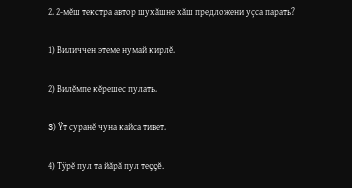2. 2-мĕш текстра автор шухăшне хăш предложени уçса парать?

1) Виличчен этеме нумай кирлĕ.

2) Вилĕмпе кĕрешес пулать.

3) Ÿт суранĕ чуна кайса тивет.

4) Тÿрĕ пул та йăрă пул теççĕ.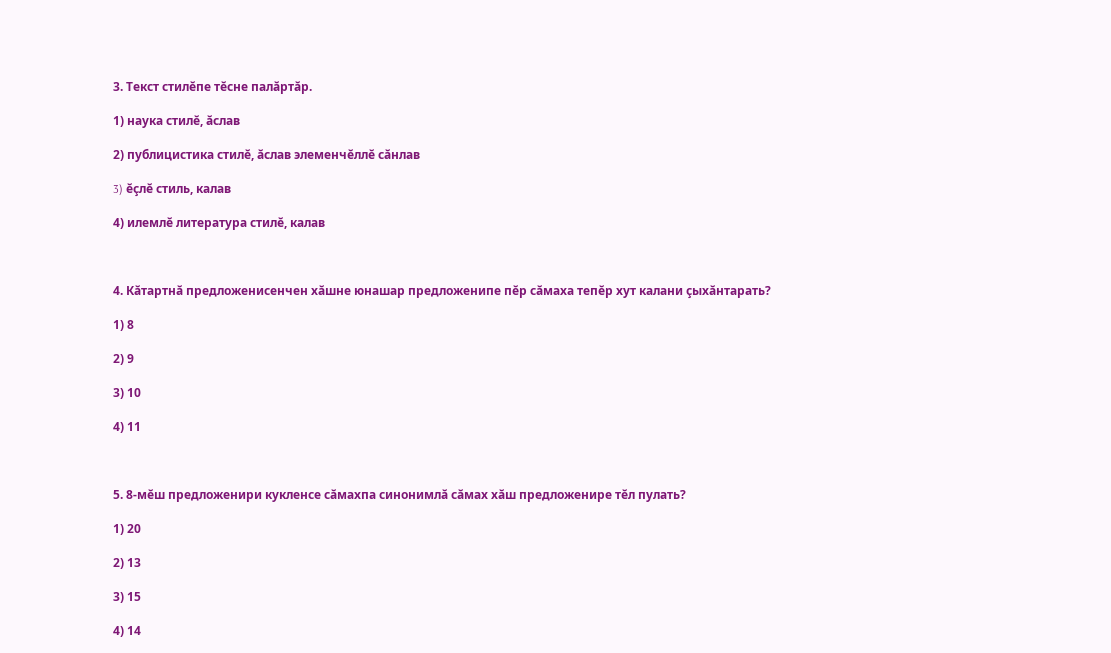3. Текст стилĕпе тĕсне палăртăр.

1) наука стилĕ, ăслав

2) публицистика стилĕ, ăслав элеменчĕллĕ сăнлав

3) ĕçлĕ стиль, калав

4) илемлĕ литература стилĕ, калав



4. Кăтартнă предложенисенчен хăшне юнашар предложенипе пĕр сăмаха тепĕр хут калани çыхăнтарать?

1) 8

2) 9

3) 10

4) 11



5. 8-мĕш предложенири кукленсе сăмахпа синонимлă сăмах хăш предложенире тĕл пулать?

1) 20

2) 13

3) 15

4) 14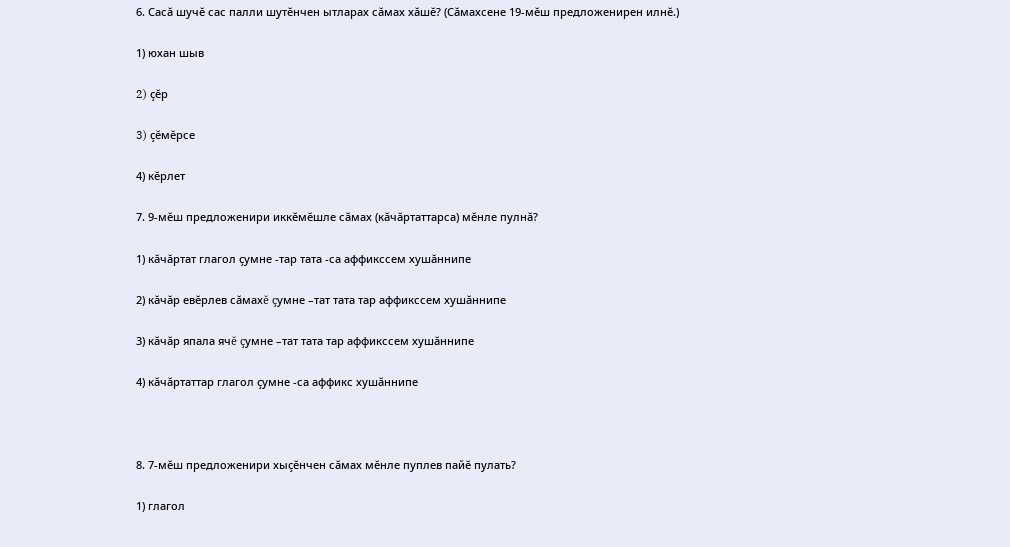6. Сасă шучĕ сас палли шутĕнчен ытларах сăмах хăшĕ? (Сăмахсене 19-мĕш предложенирен илнĕ.)

1) юхан шыв

2) çĕр

3) çĕмĕрсе

4) кĕрлет

7. 9-мĕш предложенири иккĕмĕшле сăмах (кăчăртаттарса) мĕнле пулнă?

1) кăчăртат глагол çумне -тар тата -са аффикссем хушăннипе

2) кăчăр евĕрлев сăмахĕ çумне –тат тата тар аффикссем хушăннипе

3) кăчăр япала ячĕ çумне –тат тата тар аффикссем хушăннипе

4) кăчăртаттар глагол çумне -са аффикс хушăннипе



8. 7-мĕш предложенири хыçĕнчен сăмах мĕнле пуплев пайĕ пулать?

1) глагол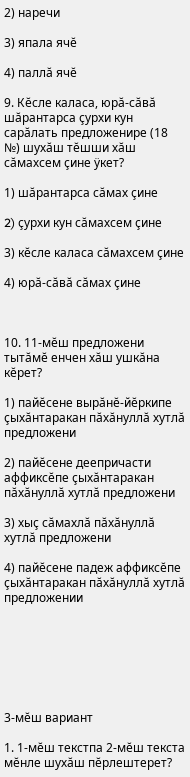2) наречи

3) япала ячĕ

4) паллă ячĕ

9. Кĕсле каласа, юрă-сăвă шăрантарса çурхи кун сарăлать предложенире (18 №) шухăш тĕшши хăш сăмахсем çине ÿкет?

1) шăрантарса сăмах çине

2) çурхи кун сăмахсем çине

3) кĕсле каласа сăмахсем çине

4) юрă-сăвă сăмах çине



10. 11-мĕш предложени тытăмĕ енчен хăш ушкăна кĕрет?

1) пайĕсене вырăнĕ-йĕркипе çыхăнтаракан пăхăнуллă хутлă предложени

2) пайĕсене деепричасти аффиксĕпе çыхăнтаракан пăхăнуллă хутлă предложени

3) хыç сăмахлă пăхăнуллă хутлă предложени

4) пайĕсене падеж аффиксĕпе çыхăнтаракан пăхăнуллă хутлă предложении







3-мĕш вариант

1. 1-мĕш текстпа 2-мĕш текста мĕнле шухăш пĕрлештерет?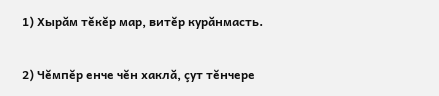1) Хырăм тĕкĕр мар, витĕр курăнмасть.

2) Чĕмпĕр енче чĕн хаклă, çут тĕнчере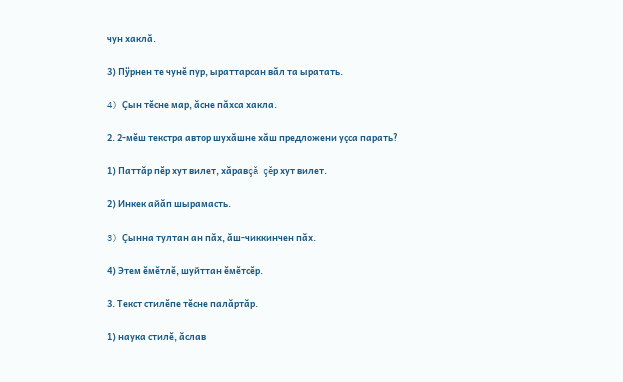чун хаклă.

3) Пÿрнен те чунĕ пур, ыраттарсан вăл та ыратать.

4) Çын тĕсне мар, ăсне пăхса хакла.

2. 2-мĕш текстра автор шухăшне хăш предложени уçса парать?

1) Паттăр пĕр хут вилет, хăравçă çĕр хут вилет.

2) Инкек айăп шырамасть.

3) Çынна тултан ан пăх, ăш-чиккинчен пăх.

4) Этем ĕмĕтлĕ, шуйттан ĕмĕтсĕр.

3. Текст стилĕпе тĕсне палăртăр.

1) наука стилĕ, ăслав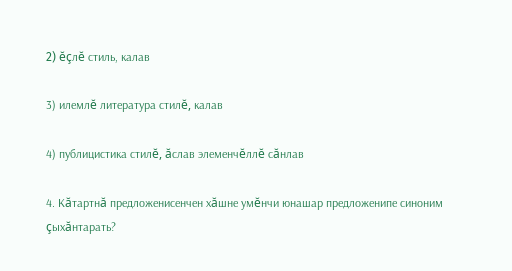2) ĕçлĕ стиль, калав

3) илемлĕ литература стилĕ, калав

4) публицистика стилĕ, ăслав элеменчĕллĕ сăнлав

4. Кăтартнă предложенисенчен хăшне умĕнчи юнашар предложенипе синоним çыхăнтарать?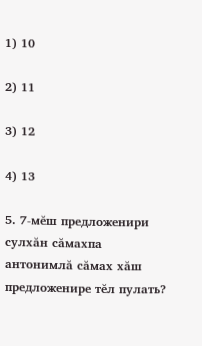1) 10

2) 11

3) 12

4) 13

5. 7-мĕш предложенири сулхăн сăмахпа антонимлă сăмах хăш предложенире тĕл пулать?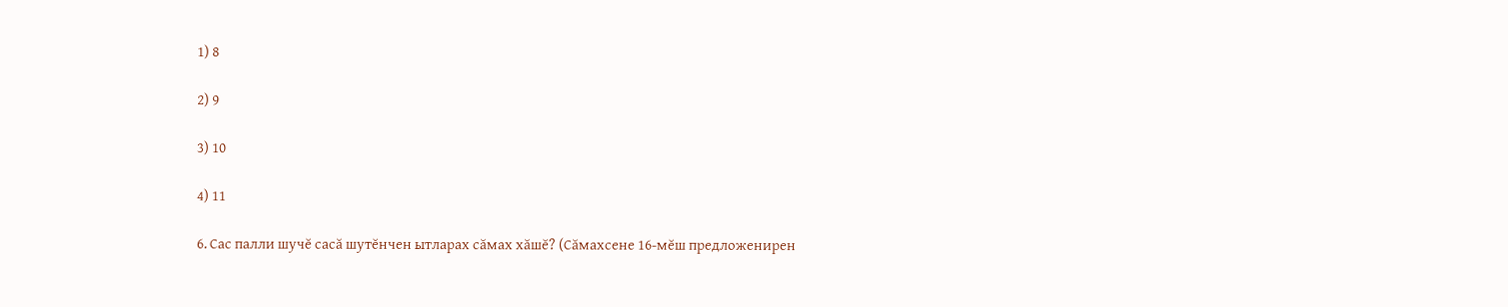1) 8

2) 9

3) 10

4) 11

6. Сас палли шучĕ сасă шутĕнчен ытларах сăмах хăшĕ? (Сăмахсене 16-мĕш предложенирен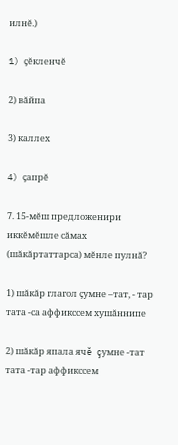илнĕ.)

1) çĕкленчĕ

2) вăйпа

3) каллех

4) çапрĕ

7. 15-мĕш предложенири иккĕмĕшле сăмах (шăкăртаттарса) мĕнле пулнă?

1) шăкăр глагол çумне –тат, - тар тата -са аффикссем хушăннипе

2) шăкăр япала ячĕ çумне -тат тата -тар аффикссем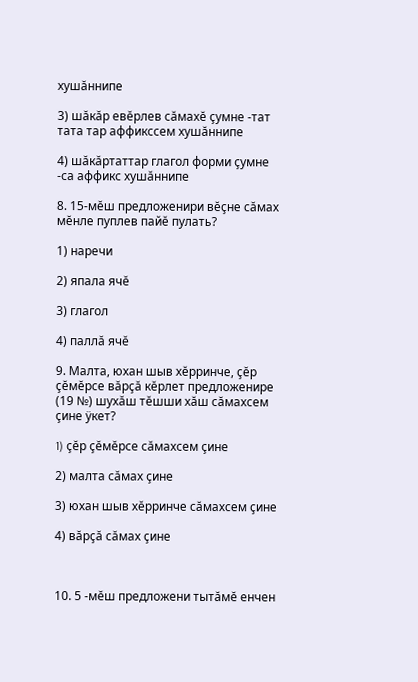хушăннипе

3) шăкăр евĕрлев сăмахĕ çумне -тат тата тар аффикссем хушăннипе

4) шăкăртаттар глагол форми çумне -са аффикс хушăннипе

8. 15-мĕш предложенири вĕçне сăмах мĕнле пуплев пайĕ пулать?

1) наречи

2) япала ячĕ

3) глагол

4) паллă ячĕ

9. Малта, юхан шыв хĕрринче, çĕр çĕмĕрсе вăрçă кĕрлет предложенире (19 №) шухăш тĕшши хăш сăмахсем çине ÿкет?

1) çĕр çĕмĕрсе сăмахсем çине

2) малта сăмах çине

3) юхан шыв хĕрринче сăмахсем çине

4) вăрçă сăмах çине



10. 5 -мĕш предложени тытăмĕ енчен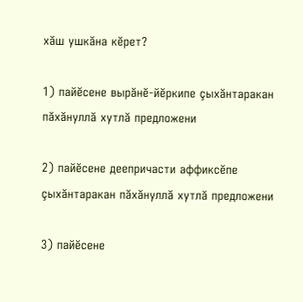хăш ушкăна кĕрет?

1) пайĕсене вырăнĕ-йĕркипе çыхăнтаракан пăхăнуллă хутлă предложени

2) пайĕсене деепричасти аффиксĕпе çыхăнтаракан пăхăнуллă хутлă предложени

3) пайĕсене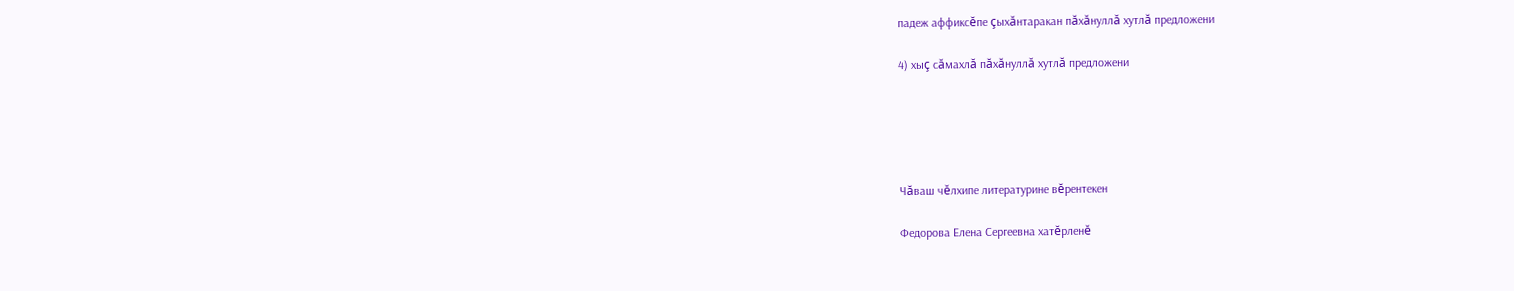падеж аффиксĕпе çыхăнтаракан пăхăнуллă хутлă предложени

4) хыç сăмахлă пăхăнуллă хутлă предложени





Чăваш чĕлхипе литературине вĕрентекен

Федорова Елена Сергеевна хатĕрленĕ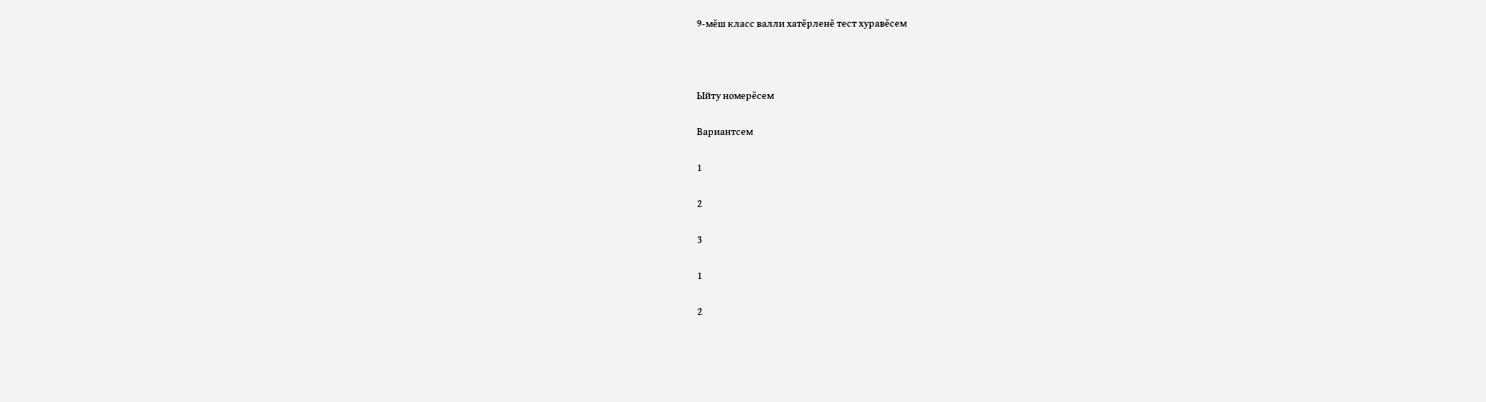9-мĕш класс валли хатĕрленĕ тест хуравĕсем



Ыйту номерĕсем

Вариантсем

1

2

3

1

2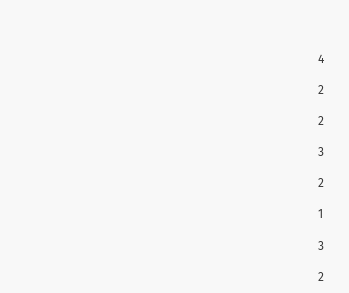4

2

2

3

2

1

3

2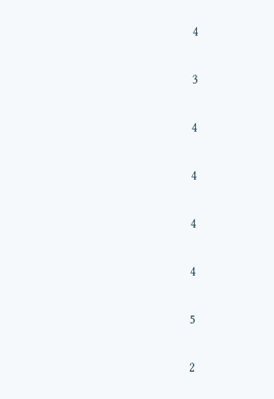4

3

4

4

4

4

5

2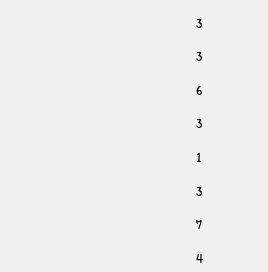3

3

6

3

1

3

7

4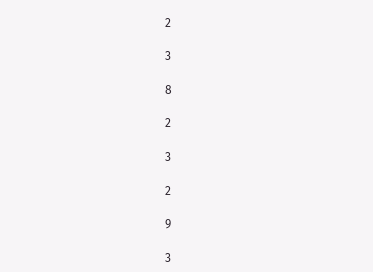2

3

8

2

3

2

9

3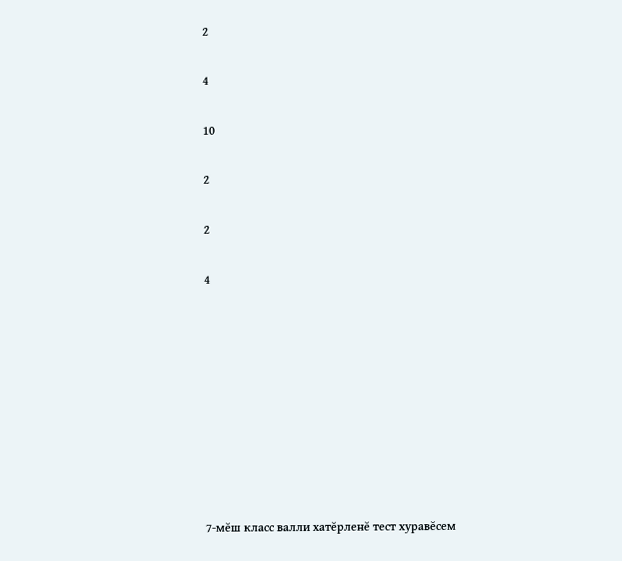2

4

10

2

2

4









7-мĕш класс валли хатĕрленĕ тест хуравĕсем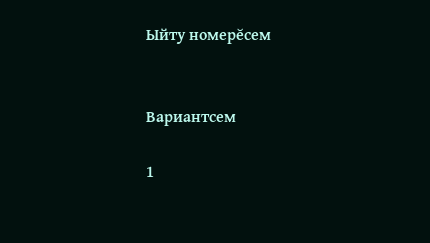Ыйту номерĕсем


Вариантсем

1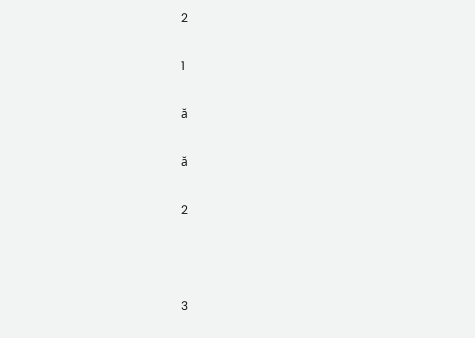2

1

ă

ă

2



3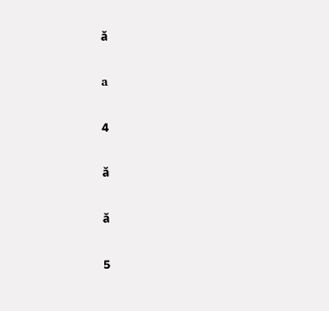ă

а

4

ă

ă

5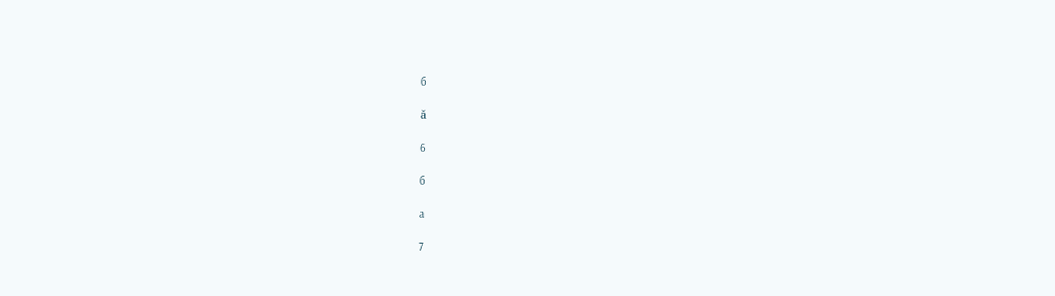б

ă

6

б

а

7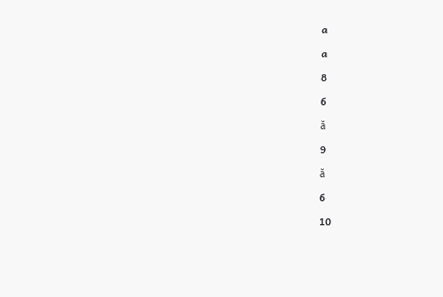а

а

8

б

ă

9

ă

б

10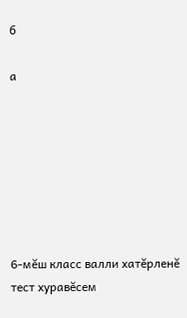б

а







6-мĕш класс валли хатĕрленĕ тест хуравĕсем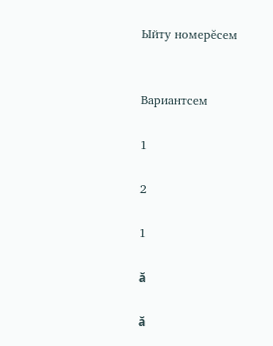Ыйту номерĕсем


Вариантсем

1

2

1

ă

ă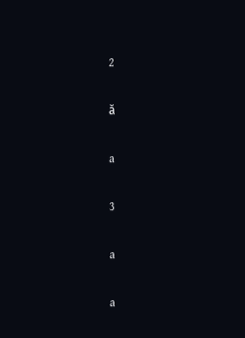2

ă

а

3

а

а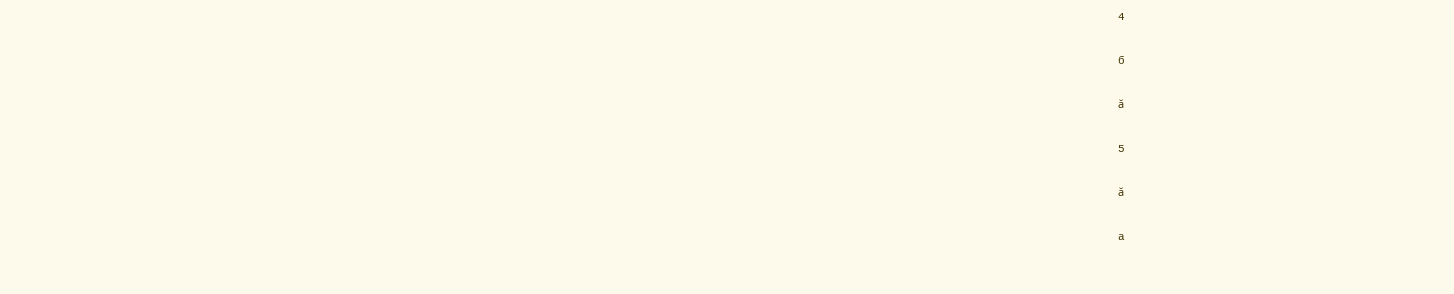4

б

ă

5

ă

а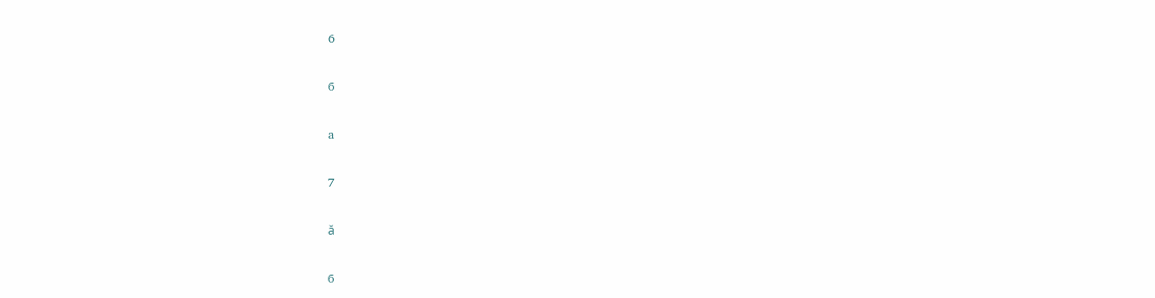6

б

а

7

ă

б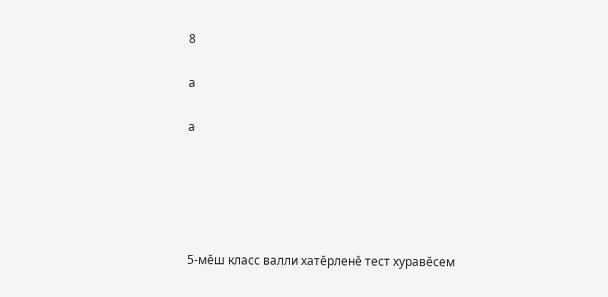8

а

а





5-мĕш класс валли хатĕрленĕ тест хуравĕсем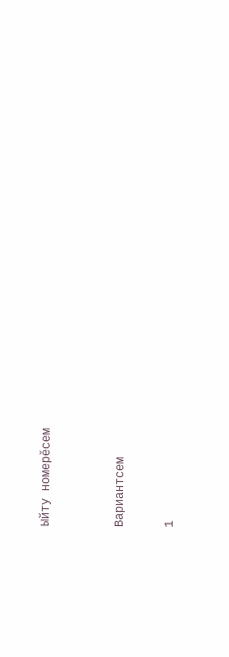Ыйту номерĕсем


Вариантсем

1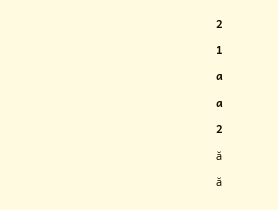2

1

а

а

2

ă

ă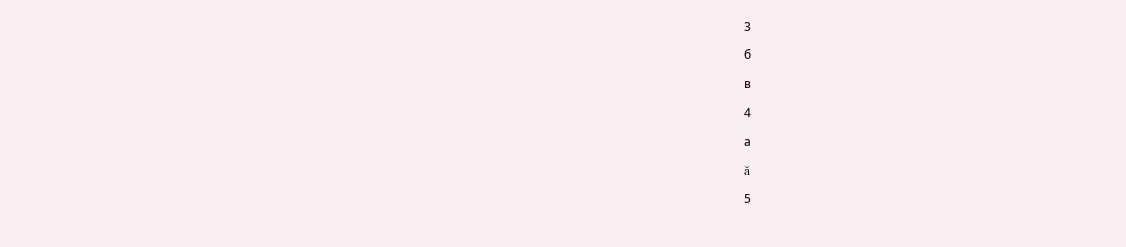3

б

в

4

а

ă

5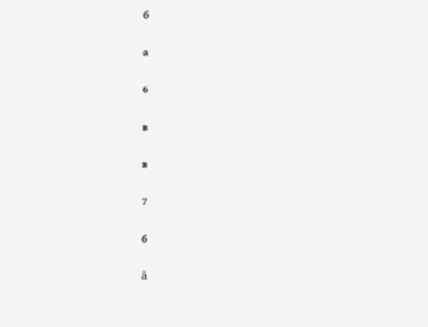б

а

6

в

в

7

б

ă